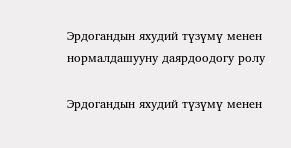Эрдогандын яхудий түзүмү менен нормалдашууну даярдоодогу ролу

Эрдогандын яхудий түзүмү менен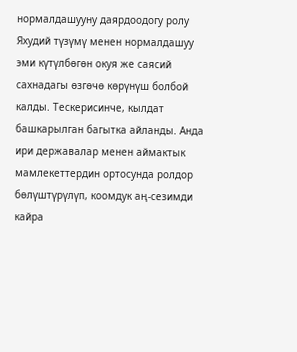нормалдашууну даярдоодогу ролу
Яхудий түзүмү менен нормалдашуу эми күтүлбөгөн окуя же саясий сахнадагы өзгөчө көрүнүш болбой калды. Тескерисинче, кылдат башкарылган багытка айланды. Анда ири державалар менен аймактык мамлекеттердин ортосунда ролдор бөлүштүрүлүп, коомдук аң-сезимди кайра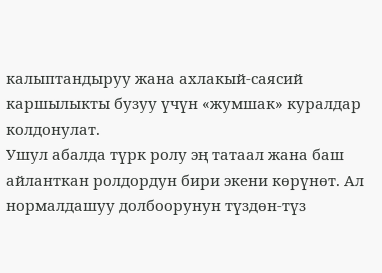калыптандыруу жана ахлакый-саясий каршылыкты бузуу үчүн «жумшак» куралдар колдонулат.
Ушул абалда түрк ролу эң татаал жана баш айланткан ролдордун бири экени көрүнөт. Ал нормалдашуу долбоорунун түздөн-түз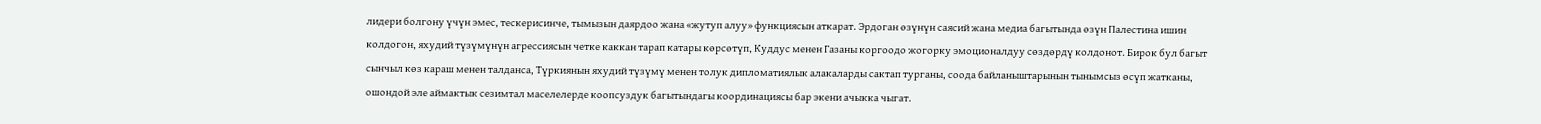лидери болгону үчүн эмес, тескерисинче, тымызын даярдоо жана «жутуп алуу» функциясын аткарат. Эрдоган өзүнүн саясий жана медиа багытында өзүн Палестина ишин колдогон, яхудий түзүмүнүн агрессиясын четке каккан тарап катары көрсөтүп, Куддус менен Газаны коргоодо жогорку эмоционалдуу сөздөрдү колдонот. Бирок бул багыт сынчыл көз караш менен талданса, Түркиянын яхудий түзүмү менен толук дипломатиялык алакаларды сактап турганы, соода байланыштарынын тынымсыз өсүп жатканы, ошондой эле аймактык сезимтал маселелерде коопсуздук багытындагы координациясы бар экени ачыкка чыгат.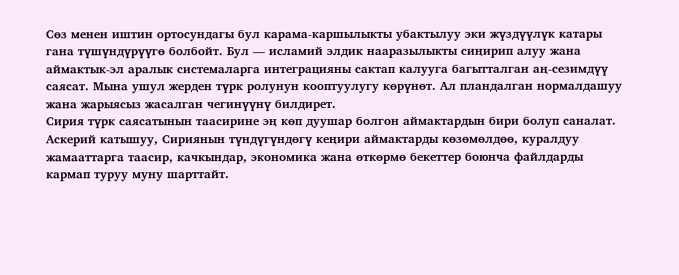Сөз менен иштин ортосундагы бул карама-каршылыкты убактылуу эки жүздүүлүк катары гана түшүндүрүүгө болбойт. Бул — исламий элдик нааразылыкты сиңирип алуу жана аймактык-эл аралык системаларга интеграцияны сактап калууга багытталган аң-сезимдүү саясат. Мына ушул жерден түрк ролунун кооптуулугу көрүнөт. Ал пландалган нормалдашуу жана жарыясыз жасалган чегинүүнү билдирет.
Сирия түрк саясатынын таасирине эң көп дуушар болгон аймактардын бири болуп саналат. Аскерий катышуу, Сириянын түндүгүндөгү кеңири аймактарды көзөмөлдөө, куралдуу жамааттарга таасир, качкындар, экономика жана өткөрмө бекеттер боюнча файлдарды кармап туруу муну шарттайт.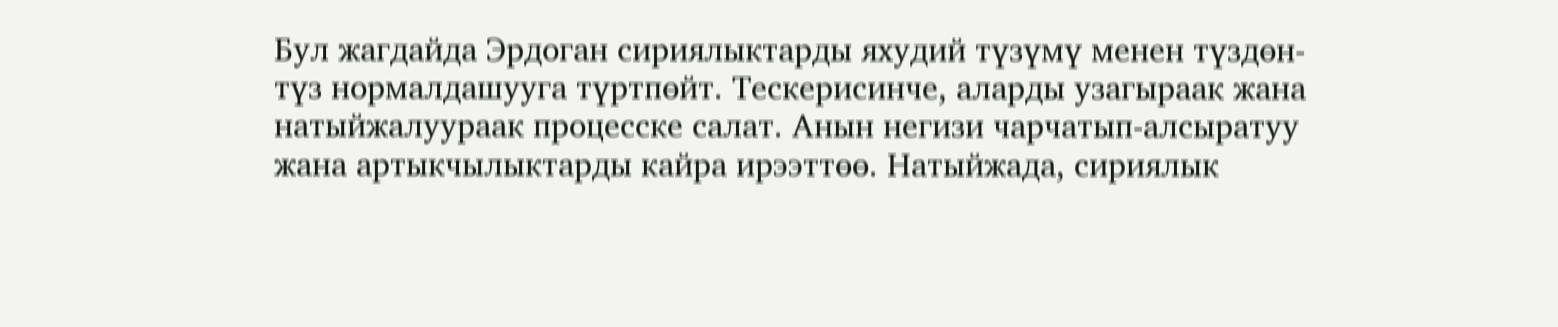Бул жагдайда Эрдоган сириялыктарды яхудий түзүмү менен түздөн-түз нормалдашууга түртпөйт. Тескерисинче, аларды узагыраак жана натыйжалуураак процесске салат. Анын негизи чарчатып-алсыратуу жана артыкчылыктарды кайра ирээттөө. Натыйжада, сириялык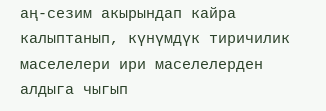аң-сезим акырындап кайра калыптанып, күнүмдүк тиричилик маселелери ири маселелерден алдыга чыгып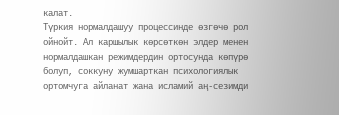калат.
Түркия нормалдашуу процессинде өзгөчө рол ойнойт. Ал каршылык көрсөткөн элдер менен нормалдашкан режимдердин ортосунда көпүрө болуп, соккуну жумшарткан психологиялык ортомчуга айланат жана исламий аң-сезимди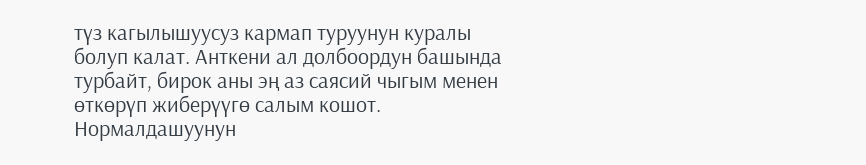түз кагылышуусуз кармап туруунун куралы болуп калат. Анткени ал долбоордун башында турбайт, бирок аны эң аз саясий чыгым менен өткөрүп жиберүүгө салым кошот.
Нормалдашуунун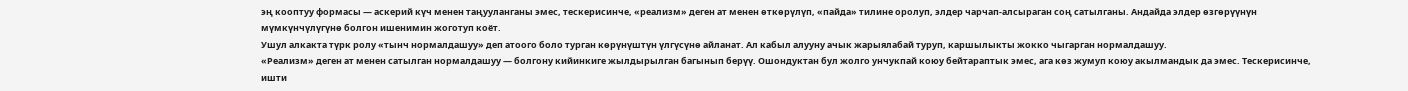эң кооптуу формасы — аскерий күч менен таңууланганы эмес, тескерисинче, «реализм» деген ат менен өткөрүлүп, «пайда» тилине оролуп, элдер чарчап-алсыраган соң сатылганы. Андайда элдер өзгөрүүнүн мүмкүнчүлүгүнө болгон ишенимин жоготуп коёт.
Ушул алкакта түрк ролу «тынч нормалдашуу» деп атоого боло турган көрүнүштүн үлгүсүнө айланат. Ал кабыл алууну ачык жарыялабай туруп, каршылыкты жокко чыгарган нормалдашуу.
«Реализм» деген ат менен сатылган нормалдашуу — болгону кийинкиге жылдырылган багынып берүү. Ошондуктан бул жолго унчукпай коюу бейтараптык эмес, ага көз жумуп коюу акылмандык да эмес. Тескерисинче, ишти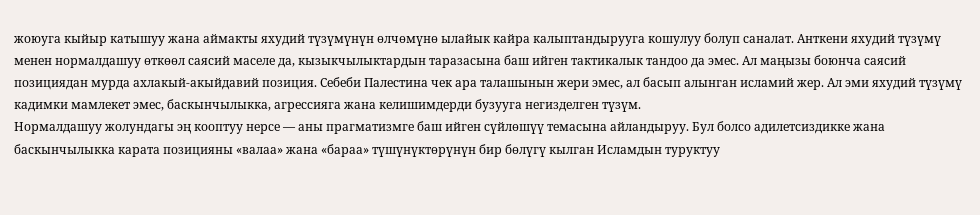жоюуга кыйыр катышуу жана аймакты яхудий түзүмүнүн өлчөмүнө ылайык кайра калыптандырууга кошулуу болуп саналат. Анткени яхудий түзүмү менен нормалдашуу өткөөл саясий маселе да, кызыкчылыктардын таразасына баш ийген тактикалык тандоо да эмес. Ал маңызы боюнча саясий позициядан мурда ахлакый-акыйдавий позиция. Себеби Палестина чек ара талашынын жери эмес, ал басып алынган исламий жер. Ал эми яхудий түзүмү кадимки мамлекет эмес, баскынчылыкка, агрессияга жана келишимдерди бузууга негизделген түзүм.
Нормалдашуу жолундагы эң кооптуу нерсе — аны прагматизмге баш ийген сүйлөшүү темасына айландыруу. Бул болсо адилетсиздикке жана баскынчылыкка карата позицияны «валаа» жана «бараа» түшүнүктөрүнүн бир бөлүгү кылган Исламдын туруктуу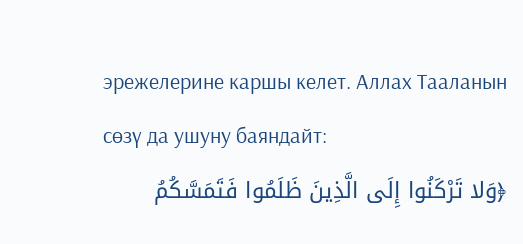эрежелерине каршы келет. Аллах Тааланын сөзү да ушуну баяндайт:
﴿وَلا تَرْكَنُوا إِلَى الَّذِينَ ظَلَمُوا فَتَمَسَّكُمُ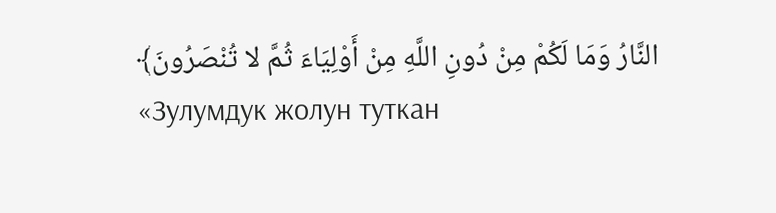النَّارُ وَمَا لَكُمْ مِنْ دُونِ اللَّهِ مِنْ أَوْلِيَاءَ ثُمَّ لا تُنْصَرُونَ﴾
«Зулумдук жолун туткан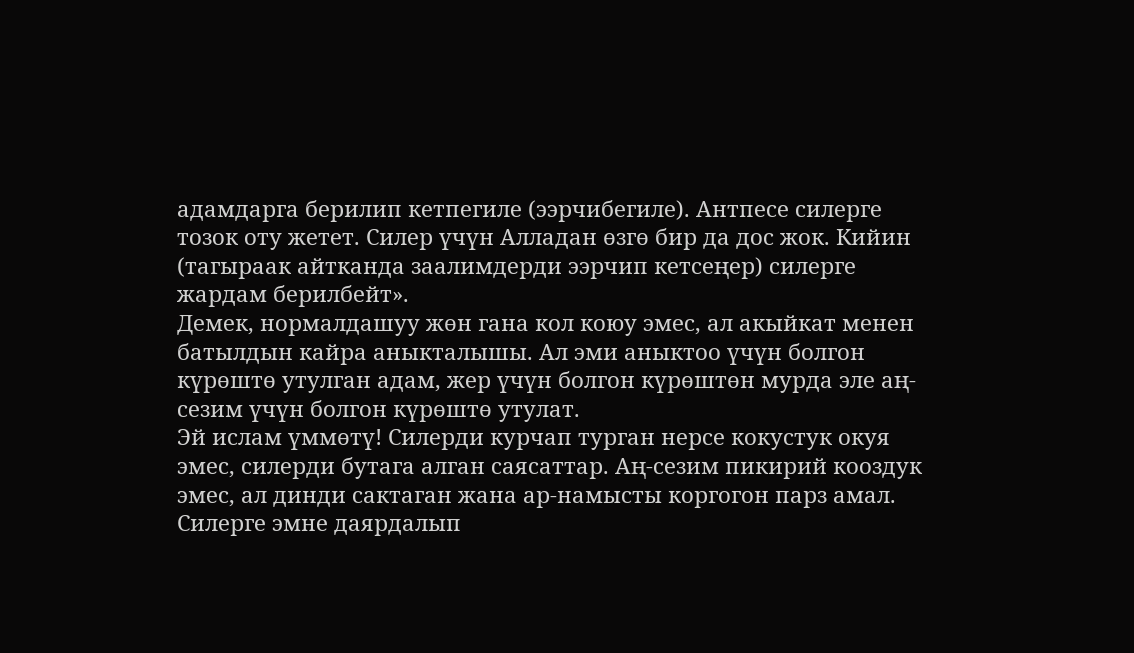адамдарга берилип кетпегиле (ээрчибегиле). Антпесе силерге тозок оту жетет. Силер үчүн Алладан өзгө бир да дос жок. Кийин (тагыраак айтканда заалимдерди ээрчип кетсеңер) силерге жардам берилбейт».
Демек, нормалдашуу жөн гана кол коюу эмес, ал акыйкат менен батылдын кайра аныкталышы. Ал эми аныктоо үчүн болгон күрөштө утулган адам, жер үчүн болгон күрөштөн мурда эле аң-сезим үчүн болгон күрөштө утулат.
Эй ислам үммөтү! Силерди курчап турган нерсе кокустук окуя эмес, силерди бутага алган саясаттар. Аң-сезим пикирий кооздук эмес, ал динди сактаган жана ар-намысты коргогон парз амал. Силерге эмне даярдалып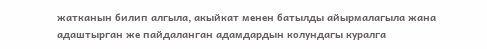жатканын билип алгыла, акыйкат менен батылды айырмалагыла жана адаштырган же пайдаланган адамдардын колундагы куралга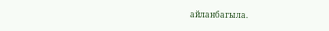айланбагыла.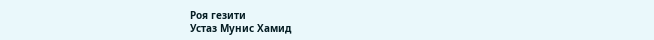Роя гезити
Устаз Мунис Хамид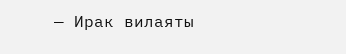— Ирак вилаяты